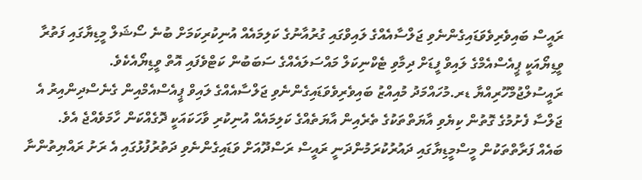ރައީސް ބައިވެރިވެވަޑައިގެންނެވި ޖަލްސާއެއްގެ ލައިވްގައި ގުރުއާނުގެ ކަލިމައެއް އުނިކުރިކަމަށް ބުނެ ސޯޝަލް މީޑިޔާގައި ފަތުރާ ވީޑިޔޯއަކީ ޕީއެސްއެމްގެ ލައިވް ފީޑަށް ދިމާވި ޓެކްނިކަލް މައްސަލައެއްގެ ސަބަބުން ކަޓްވެފައި އޮތް ވީޑިޔޯއެކެވެ.
ރައީސުލްޖުމްހޫރިއްޔާ ޑރ.މުހައްމަދު މުއިއްޒު ބައިވެރިވެވަޑައިގެންނެވި ޖަލްސާއެއްގެ ލައިވް ޕީއެސްއެމްއިން ގެނެސްދިންއިރު އެ ޖަލްސާ ފެށުމުގެ ގޮތުން ކިޔެވި އާޔަތްތަކުގެ ތެރެއިން އާޔަތެއްގެ ކަލިމައެއް އުނިކުރި ވާހަކައަކީ ދޮގެއްކަން ހާމަވެއްޖެ އެވެ.
ބައެއް ފަރާތްތަކުން މީސްމީޑިޔާގައި ދައުރުކުރަމުންދަނީ ރައީސް ރަސްދޫއަށް ވަޑައިގެންނެވި ދަތުރުފުޅުގައި އެ ރަށު ރައްޔިތުންނާ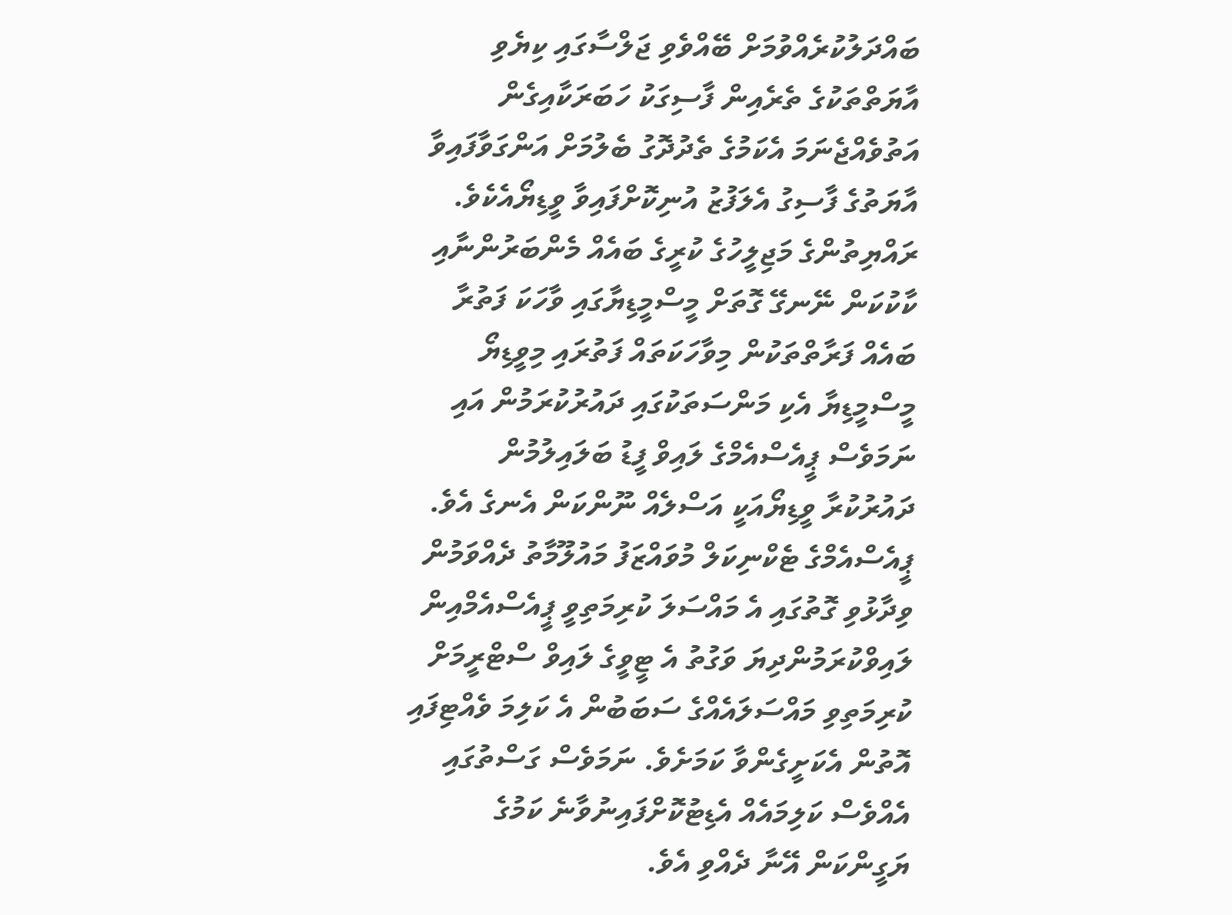ބައްދަލުކުރެއްވުމަށް ބޭއްވެވި ޖަލްސާގައި ކިޔެވި އާޔަތްތަކުގެ ތެރެއިން ފާސިގަކު ހަބަރަކާއިގެން އަތުވެއްޖެނަމަ އެކަމުގެ ތެދުދޮގު ބެލުމަށް އަންގަވާފައިވާ އާޔަތުގެ ފާސިގު އެލަފުޒު އުނިކޮށްފައިވާ ވީޑިޔޯއެކެވެ.
ރައްޔިތުންގެ މަޖިލީހުގެ ކުރީގެ ބައެއް މެންބަރުންނާއި ކާކުކަން ނޭނގޭ ގޮތަށް މީސްމީޑިޔާގައި ވާހަކަ ފަތުރާ ބައެއް ފަރާތްތަކުން މިވާހަކަތައް ފަތުރައި މިވީޑިޔޯ މީސްމީޑިޔާ އެކި މަންސަތަކުގައި ދައުރުކުރަމުން އައި ނަމަވެސް ޕީއެސްއެމްގެ ލައިވް ފީޑު ބަލައިލުމުން ދައުރުކުރާ ވީޑިޔޯއަކީ އަސްލެއް ނޫންކަން އެނގެ އެވެ.
ޕީއެސްއެމްގެ ޓެކްނިކަލް މުވައްޒަފު މައުލޫމާތު ދެއްވަމުން ވިދާޅުވި ގޮތުގައި އެ މައްސަލަ ކުރިމަތިވީ ޕީއެސްއެމްއިން ލައިވްކުރަމުންދިޔަ ވަގުތު އެ ޓީވީގެ ލައިވް ސްޓްރީމަށް ކުރިމަތިވި މައްސަލައެއްގެ ސަބަބުން އެ ކަލިމަ ވެއްޓިފައި އޮތުން އެކަށީގެންވާ ކަމަށެވެ. ނަމަވެސް ގަސްތުގައި އެއްވެސް ކަލިމައެއް އެޑިޓުކޮށްފައިނުވާނެ ކަމުގެ ޔަގީންކަން އޭނާ ދެއްވި އެވެ.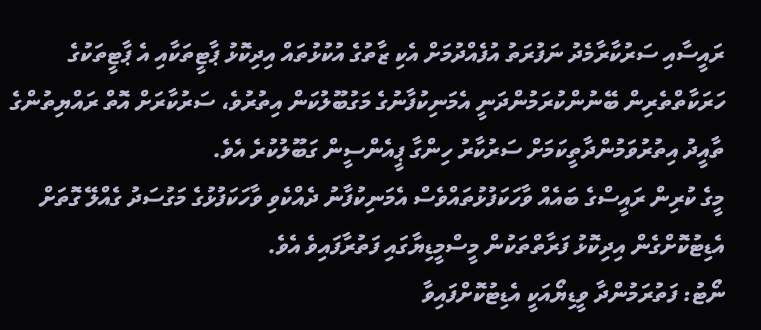ރައީސާއި ސަރުކާރާމެދު ނަފުރަތު އުފެއްދުމަށް އެކި ޒާތުގެ އުކުޅުތައް އިދިކޮޅު ޕާޓީތަކާއި އެ ޕާޓީތަކުގެ ހަރަކާތްތެރިން ބޭނުންކުރަމުންދަނީ އެމަނިކުފާނުގެ މަގުބޫލުކަން އިތުރުވެ، ސަރުކާރަށް އޮތް ރައްޔިތުންގެ ތާއީދު އިތުރުވަމުންދާތީކަމަށް ސަރުކާރު ހިންގާ ޕީއެންސީން ގަބޫލުކުރެ އެވެ.
މީގެ ކުރިން ރައީސްގެ ބައެއް ވާހަކަފުޅުތައްވެސް އެމަނިކުފާނު ދެއްކެވި ވާހަކަފުޅުގެ މަގުސަދު ގެއްލޭ ގޮތަށް އެޑިޓުކޮށްގެން އިދިކޮޅު ފަރާތްތަކުން މީސްމީޑިޔާގައި ފަތުރާފައިވެ އެވެ.
ނޯޓު: ފަތުރަމުންދާ ވީޑިޔޯއަކީ އެޑިޓުކޮށްފައިވާ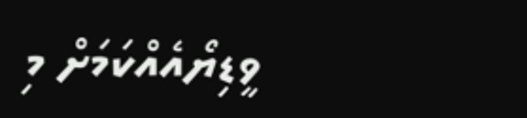ވީޑިޔޯއެއްކަމަށް މި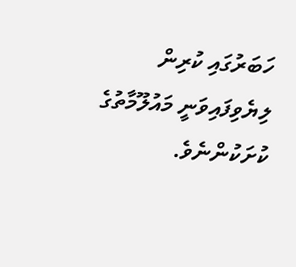ހަބަރުގައި ކުރިން ލިޔެވިފައިވަނީ މައުލޫމާތުގެ ކުށަކުންނެވެ.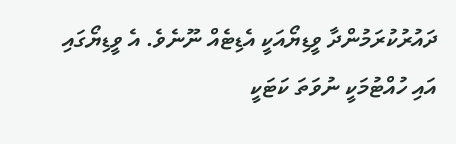ދައުރުކުރަމުންދާ ވީޑިޔޯއަކީ އެޑިޓެއް ނޫނެވެ. އެ ވީޑިޔޯގައި އައި ހުއްޓުމަކީ ނުވަތަ ކަޓަކީ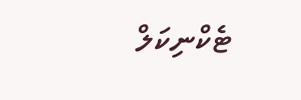ޓެކްނިކަލް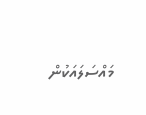މައްސަލައަކުން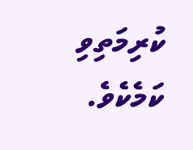ކުރިމަތިވި ކަމެކެވެ.